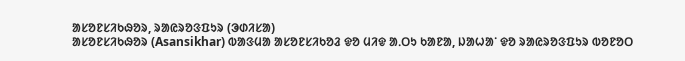ᱟᱥᱚᱱᱥᱤᱠᱷᱚᱨ, ᱨᱟᱭᱨᱚᱝᱯᱩᱨ (ᱳᱰᱤᱥᱟ)
ᱟᱥᱚᱱᱥᱤᱠᱷᱚᱨ (Asansikhar) ᱵᱟᱝᱢᱟ ᱟᱥᱚᱱᱥᱤᱠᱚᱲ ᱫᱚ ᱢᱤᱫ ᱟᱹᱛᱩ ᱠᱟᱱᱟ, ᱡᱟᱦᱟᱸ ᱫᱚ ᱨᱟᱭᱨᱚᱝᱯᱩᱨ ᱵᱚᱱᱚᱛ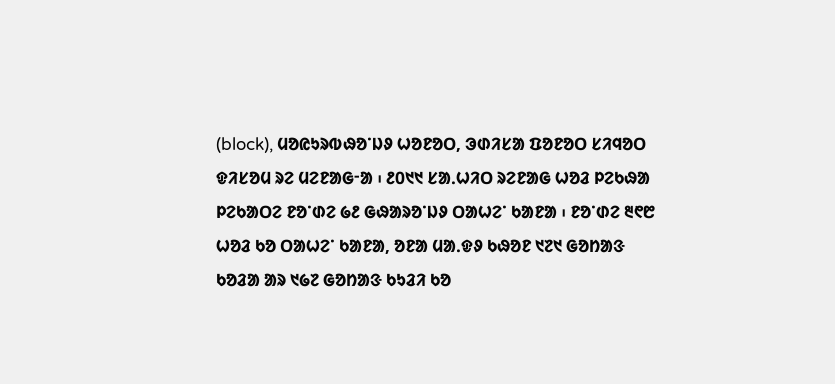(block), ᱢᱚᱭᱩᱨᱵᱷᱚᱸᱡᱽ ᱦᱚᱱᱚᱛ, ᱳᱰᱤᱥᱟ ᱯᱚᱱᱚᱛ ᱥᱤᱧᱚᱛ ᱫᱤᱥᱚᱢ ᱨᱮ ᱢᱮᱱᱟᱜᱼᱟ ᱾ ᱒᱐᱑᱑ ᱥᱟᱹᱦᱤᱛ ᱨᱮᱱᱟᱜ ᱦᱚᱲ ᱞᱮᱠᱷᱟ ᱞᱮᱠᱟᱛᱮ ᱱᱚᱸᱰᱮ ᱙᱒ ᱜᱷᱟᱨᱚᱸᱡᱽ ᱛᱟᱦᱮᱸ ᱠᱟᱱᱟ ᱾ ᱱᱚᱸᱰᱮ ᱓᱖᱘ ᱦᱚᱲ ᱠᱚ ᱛᱟᱦᱮᱸ ᱠᱟᱱᱟ, ᱚᱱᱟ ᱢᱟᱹᱫᱽ ᱠᱷᱚᱱ ᱑᱗᱑ ᱜᱚᱴᱟᱝ ᱠᱚᱲᱟ ᱟᱨ ᱑᱙᱗ ᱜᱚᱴᱟᱝ ᱠᱩᱲᱤ ᱠᱚ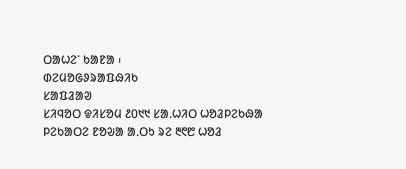ᱛᱟᱦᱮᱸ ᱠᱟᱱᱟ ᱾
ᱰᱮᱢᱚᱜᱽᱨᱟᱯᱷᱤᱠ
ᱥᱟᱯᱲᱟᱣ
ᱥᱤᱧᱚᱛ ᱫᱤᱥᱚᱢ ᱒᱐᱑᱑ ᱥᱟᱹᱦᱤᱛ ᱦᱚᱲᱞᱮᱠᱷᱟ ᱞᱮᱠᱟᱛᱮ ᱱᱚᱶᱟ ᱟᱹᱛᱩ ᱨᱮ ᱓᱖᱘ ᱦᱚᱲ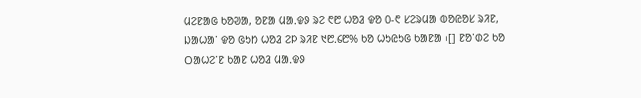ᱢᱮᱱᱟᱜ ᱠᱚᱣᱟ, ᱚᱱᱟ ᱢᱟᱹᱫᱽ ᱨᱮ ᱖᱘ ᱦᱚᱲ ᱫᱚ ᱐-᱖ ᱥᱮᱨᱢᱟ ᱵᱚᱭᱚᱥ ᱨᱤᱱ, ᱡᱟᱦᱟᱸ ᱫᱚ ᱜᱩᱴ ᱦᱚᱲ ᱮᱞ ᱨᱤᱱ ᱑᱘ᱹ᱔᱘% ᱠᱚ ᱦᱩᱭᱩᱜ ᱠᱟᱱᱟ ᱾[] ᱱᱚᱸᱰᱮ ᱠᱚ ᱛᱟᱦᱮᱸᱱ ᱠᱟᱱ ᱦᱚᱲ ᱢᱟᱹᱫᱽ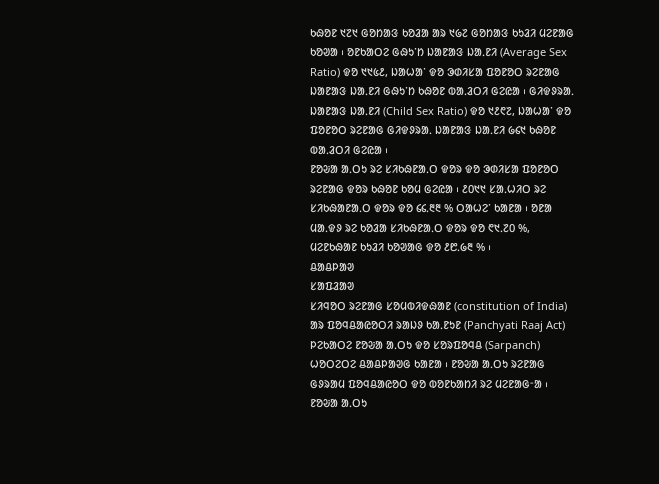ᱠᱷᱚᱱ ᱑᱗᱑ ᱜᱚᱴᱟᱝ ᱠᱚᱲᱟ ᱟᱨ ᱑᱙᱗ ᱜᱚᱴᱟᱝ ᱠᱩᱲᱤ ᱢᱮᱱᱟᱜ ᱠᱚᱣᱟ ᱾ ᱚᱱᱠᱟᱛᱮ ᱜᱷᱩᱸᱴ ᱡᱟᱱᱟᱝ ᱡᱟᱹᱱᱤ (Average Sex Ratio) ᱫᱚ ᱑᱑᱕᱒, ᱡᱟᱦᱟᱸ ᱫᱚ ᱳᱰᱤᱥᱟ ᱯᱚᱱᱚᱛ ᱨᱮᱱᱟᱜ ᱡᱟᱱᱟᱝ ᱡᱟᱹᱱᱤ ᱜᱷᱩᱸᱴ ᱠᱷᱚᱱ ᱵᱟᱹᱲᱛᱤ ᱜᱮᱭᱟ ᱾ ᱜᱤᱫᱽᱨᱟᱹ ᱡᱟᱱᱟᱝ ᱡᱟᱹᱱᱤ (Child Sex Ratio) ᱫᱚ ᱑᱒᱖᱗, ᱡᱟᱦᱟᱸ ᱫᱚ ᱯᱚᱱᱚᱛ ᱨᱮᱱᱟᱜ ᱜᱤᱫᱽᱨᱟᱹ ᱡᱟᱱᱟᱝ ᱡᱟᱹᱱᱤ ᱙᱔᱑ ᱠᱷᱚᱱ ᱵᱟᱹᱲᱛᱤ ᱜᱮᱭᱟ ᱾
ᱱᱚᱶᱟ ᱟᱹᱛᱩ ᱨᱮ ᱥᱤᱠᱷᱱᱟᱹᱛ ᱫᱚᱨ ᱫᱚ ᱳᱰᱤᱥᱟ ᱯᱚᱱᱚᱛ ᱨᱮᱱᱟᱜ ᱫᱚᱨ ᱠᱷᱚᱱ ᱠᱚᱢ ᱜᱮᱭᱟ ᱾ ᱒᱐᱑᱑ ᱥᱟᱹᱦᱤᱛ ᱨᱮ ᱥᱤᱠᱷᱟᱱᱟᱹᱛ ᱫᱚᱨ ᱫᱚ ᱔᱔ᱹ᱓᱓ % ᱛᱟᱦᱮᱸ ᱠᱟᱱᱟ ᱾ ᱚᱱᱟ ᱢᱟᱹᱫᱽ ᱨᱮ ᱠᱚᱲᱟ ᱥᱤᱠᱷᱱᱟᱹᱛ ᱫᱚᱨ ᱫᱚ ᱖᱑ᱹ᱗᱐ %, ᱢᱮᱱᱠᱷᱟᱱ ᱠᱩᱲᱤ ᱠᱚᱣᱟᱜ ᱫᱚ ᱒᱘ᱹ᱙᱓ % ᱾
ᱪᱟᱪᱞᱟᱣ
ᱥᱟᱯᱲᱟᱣ
ᱥᱤᱧᱚᱛ ᱨᱮᱱᱟᱜ ᱥᱚᱢᱵᱤᱫᱷᱟᱱ (constitution of India) ᱟᱨ ᱯᱚᱧᱪᱟᱭᱚᱛᱤ ᱨᱟᱡᱽ ᱠᱟᱹᱱᱩᱱ (Panchyati Raaj Act) ᱞᱮᱠᱟᱛᱮ ᱱᱚᱶᱟ ᱟᱹᱛᱩ ᱫᱚ ᱥᱚᱨᱯᱚᱧᱪ (Sarpanch) ᱦᱚᱛᱮᱛᱮ ᱪᱟᱪᱞᱟᱣᱜ ᱠᱟᱱᱟ ᱾ ᱱᱚᱶᱟ ᱟᱹᱛᱩ ᱨᱮᱱᱟᱜ ᱜᱽᱨᱟᱢ ᱯᱚᱧᱪᱟᱭᱚᱛ ᱫᱚ ᱵᱚᱱᱠᱟᱴᱤ ᱨᱮ ᱢᱮᱱᱟᱜᱼᱟ ᱾ ᱱᱚᱶᱟ ᱟᱹᱛᱩ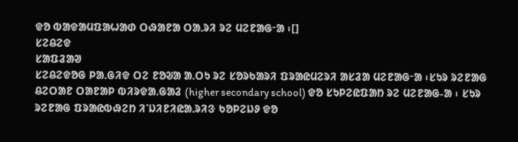ᱫᱚ ᱵᱟᱫᱟᱢᱯᱟᱦᱟᱰ ᱛᱷᱟᱱᱟ ᱛᱟᱹᱨᱤ ᱨᱮ ᱢᱮᱱᱟᱜᱼᱟ ᱾[]
ᱥᱮᱪᱮᱫ
ᱥᱟᱯᱲᱟᱣ
ᱥᱮᱪᱮᱫᱚᱜ ᱞᱟᱹᱜᱤᱫ ᱛᱮ ᱱᱚᱶᱟ ᱟᱹᱛᱩ ᱨᱮ ᱥᱚᱨᱠᱟᱨᱤ ᱯᱨᱟᱭᱢᱮᱨᱤ ᱟᱥᱲᱟ ᱢᱮᱱᱟᱜᱼᱟ ᱾ᱥᱩᱨ ᱨᱮᱱᱟᱜ ᱪᱮᱛᱟᱱ ᱛᱟᱱᱟᱞ ᱵᱤᱨᱫᱟᱹᱜᱟᱲ (higher secondary school) ᱫᱚ ᱥᱩᱞᱮᱭᱯᱟᱴ ᱨᱮ ᱢᱮᱱᱟᱜ-ᱟ ᱾ ᱥᱩᱨ ᱨᱮᱱᱟᱜ ᱯᱨᱟᱭᱵᱷᱮᱴ ᱤᱸᱡᱤᱱᱤᱭᱟᱹᱨᱤᱝ ᱠᱚᱞᱮᱡᱽ ᱫᱚ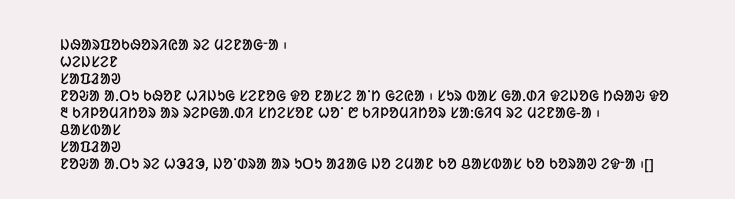ᱡᱷᱟᱨᱯᱚᱠᱷᱚᱨᱤᱭᱟ ᱨᱮ ᱢᱮᱱᱟᱜᱼᱟ ᱾
ᱦᱮᱡᱥᱮᱱ
ᱥᱟᱯᱲᱟᱣ
ᱱᱚᱶᱟ ᱟᱹᱛᱩ ᱠᱷᱚᱱ ᱦᱤᱡᱩᱜ ᱥᱮᱱᱚᱜ ᱫᱚ ᱱᱟᱥᱮ ᱟᱸᱴ ᱜᱮᱭᱟ ᱾ ᱥᱩᱨ ᱵᱟᱥ ᱜᱟᱹᱰᱤ ᱫᱮᱡᱚᱜ ᱴᱷᱟᱶ ᱫᱚ ᱓ ᱠᱤᱞᱚᱢᱤᱴᱚᱨ ᱟᱨ ᱨᱮᱞᱜᱟᱹᱰᱤ ᱥᱴᱮᱥᱚᱱ ᱦᱚᱸ ᱘ ᱠᱤᱞᱚᱢᱤᱴᱚᱨ ᱥᱟᱺᱜᱤᱧ ᱨᱮ ᱢᱮᱱᱟᱜ-ᱟ ᱾
ᱪᱟᱥᱵᱟᱥ
ᱥᱟᱯᱲᱟᱣ
ᱱᱚᱶᱟ ᱟᱹᱛᱩ ᱨᱮ ᱦᱳᱲᱳ, ᱡᱚᱸᱰᱨᱟ ᱟᱨ ᱩᱛᱩ ᱟᱲᱟᱜ ᱡᱚ ᱮᱢᱟᱱ ᱠᱚ ᱪᱟᱥᱵᱟᱥ ᱠᱚ ᱠᱚᱨᱟᱣ ᱮᱫᱼᱟ ᱾[]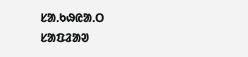ᱥᱟᱹᱠᱷᱭᱟᱹᱛ
ᱥᱟᱯᱲᱟᱣ